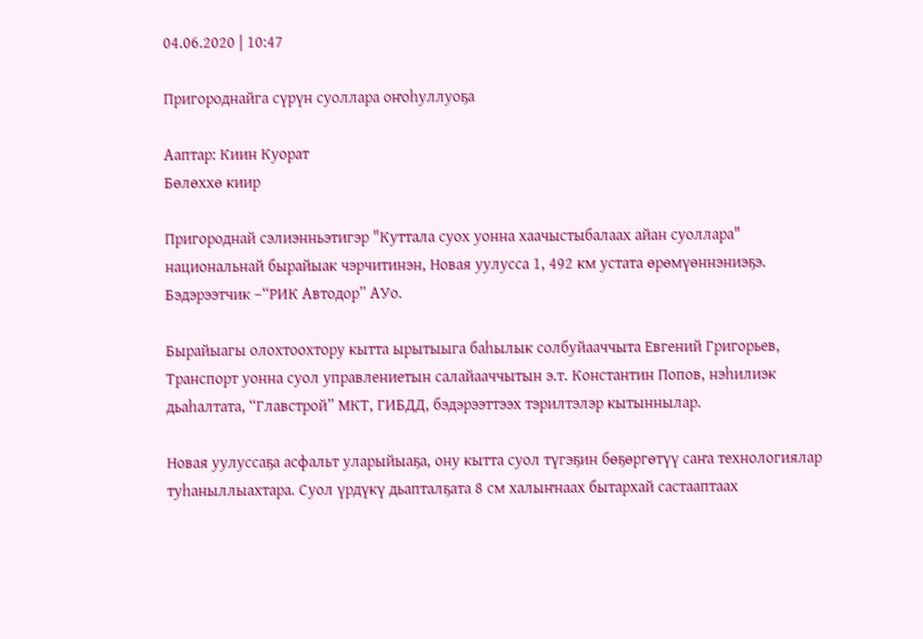04.06.2020 | 10:47

Пригороднайга сүрүн суоллара оҥоһуллуоҕа

Ааптар: Киин Куорат
Бөлөххө киир

Пригороднай сэлиэнньэтигэр "Куттала суох уонна хаачыстыбалаах айан суоллара" национальнай бырайыак чэрчитинэн, Новая уулусса 1, 492 км устата өрөмүөннэниэҕэ. Бэдэрээтчик –“РИК Автодор” АУо.

Бырайыагы олохтоохтору кытта ырытыыга баһылык солбуйааччыта Евгений Григорьев, Транспорт уонна суол управлениетын салайааччытын э.т. Константин Попов, нэһилиэк дьаһалтата, “Главстрой” МКТ, ГИБДД, бэдэрээттээх тэрилтэлэр кытыннылар.

Новая уулуссаҕа асфальт уларыйыаҕа, ону кытта суол түгэҕин бөҕөргөтүү саҥа технологиялар туһаныллыахтара. Суол үрдүкү дьапталҕата 8 см халыҥнаах бытархай састааптаах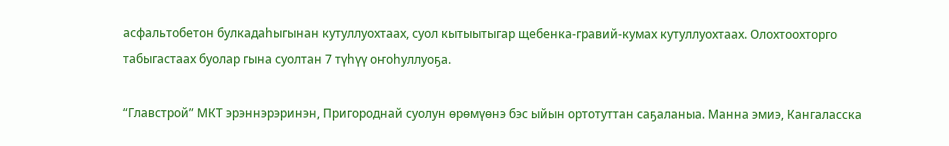асфальтобетон булкадаһыгынан кутуллуохтаах, суол кытыытыгар щебенка-гравий-кумах кутуллуохтаах. Олохтоохторго табыгастаах буолар гына суолтан 7 түһүү оҥоһуллуоҕа.

“Главстрой” МКТ эрэннэрэринэн, Пригороднай суолун өрөмүөнэ бэс ыйын ортотуттан саҕаланыа. Манна эмиэ, Кангаласска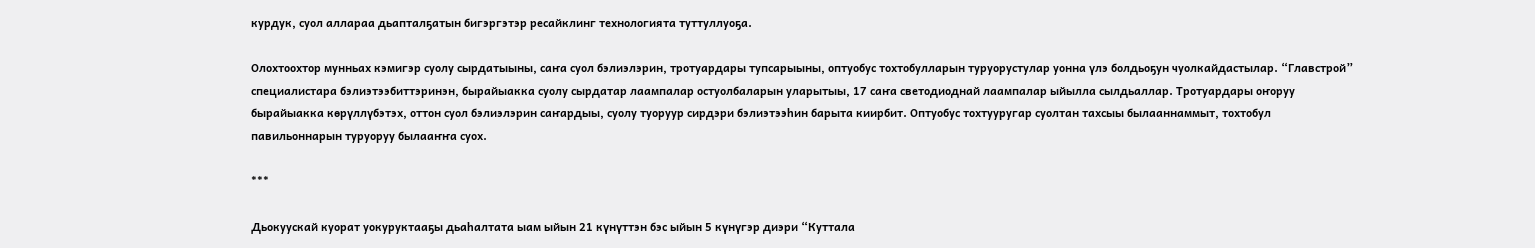курдук, суол аллараа дьапталҕатын бигэргэтэр ресайклинг технологията туттуллуоҕа.

Олохтоохтор мунньах кэмигэр суолу сырдатыыны, саҥа суол бэлиэлэрин, тротуардары тупсарыыны, оптуобус тохтобулларын туруорустулар уонна үлэ болдьоҕун чуолкайдастылар. “Главстрой” специалистара бэлиэтээбиттэринэн, бырайыакка суолу сырдатар лаампалар остуолбаларын уларытыы, 17 саҥа светодиоднай лаампалар ыйылла сылдьаллар. Тротуардары оҥоруу бырайыакка көрүллүбэтэх, оттон суол бэлиэлэрин саҥардыы, суолу туоруур сирдэри бэлиэтээһин барыта киирбит. Оптуобус тохтууругар суолтан тахсыы былааннаммыт, тохтобул павильоннарын туруоруу былааҥҥа суох.

***

Дьокуускай куорат уокуруктааҕы дьаһалтата ыам ыйын 21 күнүттэн бэс ыйын 5 күнүгэр диэри “Куттала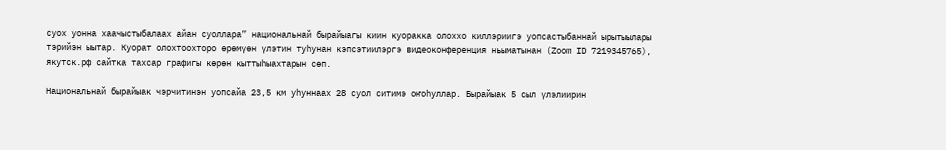суох уонна хаачыстыбалаах айан суоллара” национальнай бырайыагы киин куоракка олоххо киллэриигэ уопсастыбаннай ырытыылары тэрийэн ыытар. Куорат олохтоохторо өрөмүөн үлэтин туһунан кэпсэтиилэргэ видеоконференция ньыматынан (Zoom ID 7219345765), якутск.рф сайтка тахсар графигы көрөн кыттыһыахтарын сөп.

Национальнай бырайыак чэрчитинэн уопсайа 23,5 км уһуннаах 28 суол ситимэ оҥоһуллар. Бырайыак 5 сыл үлэлиирин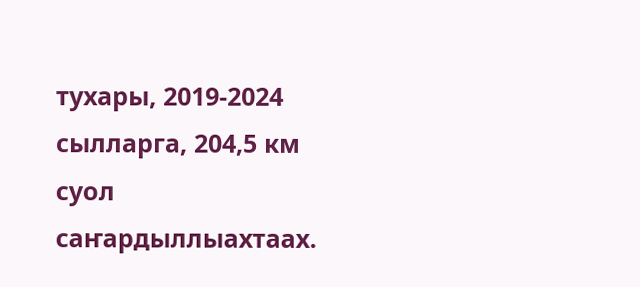тухары, 2019-2024 сылларга, 204,5 км суол саҥардыллыахтаах.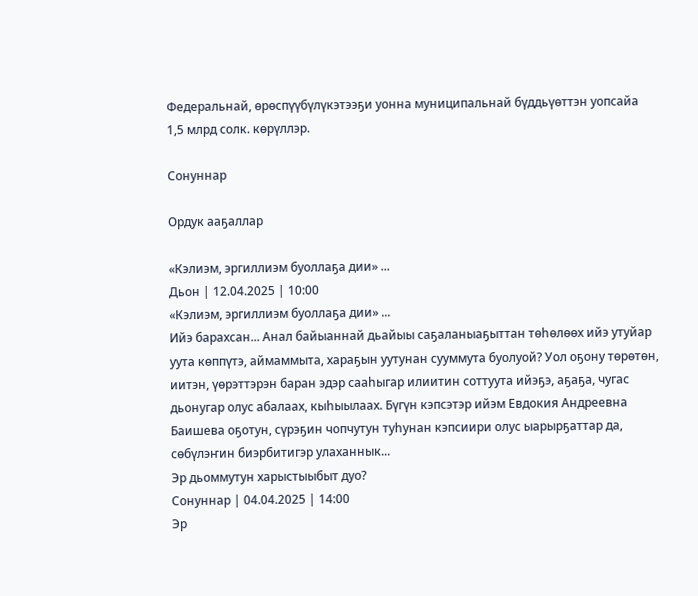Федеральнай, өрөспүүбүлүкэтээҕи уонна муниципальнай бүддьүөттэн уопсайа 1,5 млрд солк. көрүллэр.

Сонуннар

Ордук ааҕаллар

«Кэлиэм, эргиллиэм буоллаҕа дии» ...
Дьон | 12.04.2025 | 10:00
«Кэлиэм, эргиллиэм буоллаҕа дии» ...
Ийэ барахсан... Анал байыаннай дьайыы саҕаланыаҕыттан төһөлөөх ийэ утуйар уута көппүтэ, аймаммыта, хараҕын уутунан сууммута буолуой? Уол оҕону төрөтөн, иитэн, үөрэттэрэн баран эдэр сааһыгар илиитин соттуута ийэҕэ, аҕаҕа, чугас дьонугар олус абалаах, кыһыылаах. Бүгүн кэпсэтэр ийэм Евдокия Андреевна Баишева оҕотун, сүрэҕин чопчутун туһунан кэпсиири олус ыарырҕаттар да, сөбүлэҥин биэрбитигэр улаханнык...
Эр дьоммутун харыстыыбыт дуо?
Сонуннар | 04.04.2025 | 14:00
Эр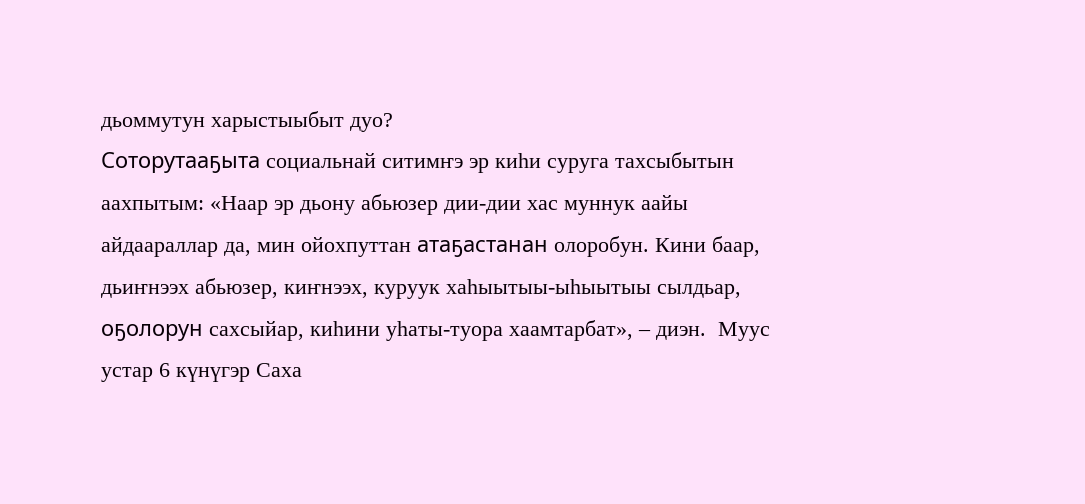дьоммутун харыстыыбыт дуо?
Соторутааҕыта социальнай ситимҥэ эр киһи суруга тахсыбытын аахпытым: «Наар эр дьону абьюзер дии-дии хас муннук аайы айдаараллар да, мин ойохпуттан атаҕастанан олоробун. Кини баар, дьиҥнээх абьюзер, киҥнээх, куруук хаһыытыы-ыһыытыы сылдьар, оҕолорун сахсыйар, киһини уһаты-туора хаамтарбат», – диэн.  Муус устар 6 күнүгэр Саха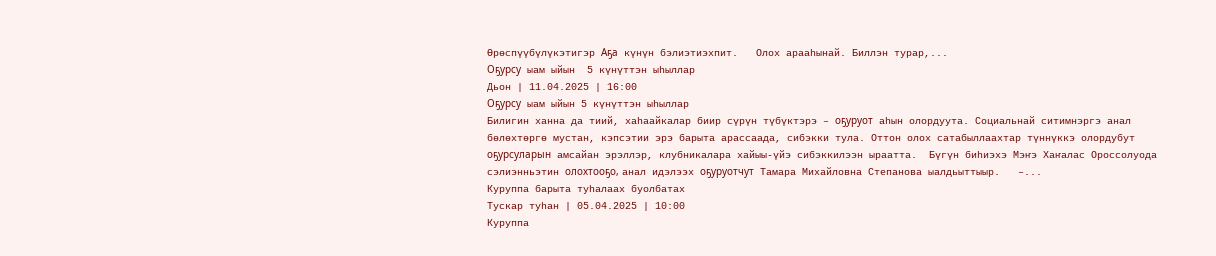Өрөспүүбүлүкэтигэр Аҕа күнүн бэлиэтиэхпит.   Олох арааһынай. Биллэн турар,...
Оҕурсу ыам ыйын  5 күнүттэн ыһыллар
Дьон | 11.04.2025 | 16:00
Оҕурсу ыам ыйын 5 күнүттэн ыһыллар
Билигин ханна да тиий, хаһаайкалар биир сүрүн түбүктэрэ – оҕуруот аһын олордуута. Социальнай ситимнэргэ анал бөлөхтөргө мустан, кэпсэтии эрэ барыта арассаада, сибэкки тула. Оттон олох сатабыллаахтар түннүккэ олордубут оҕурсуларын амсайан эрэллэр, клубникалара хайыы-үйэ сибэккилээн ыраатта.  Бүгүн биһиэхэ Мэҥэ Хаҥалас Ороссолуода сэлиэнньэтин олохтооҕо, анал идэлээх оҕуруотчут Тамара Михайловна Степанова ыалдьыттыыр.   –...
Куруппа барыта туһалаах буолбатах
Тускар туһан | 05.04.2025 | 10:00
Куруппа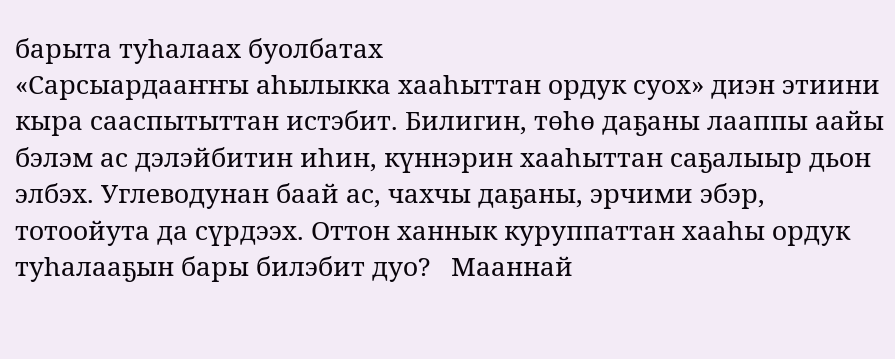барыта туһалаах буолбатах
«Сарсыардааҥҥы аһылыкка хааһыттан ордук суох» диэн этиини кыра сааспытыттан истэбит. Билигин, төһө даҕаны лааппы аайы бэлэм ас дэлэйбитин иһин, күннэрин хааһыттан саҕалыыр дьон элбэх. Углеводунан баай ас, чахчы даҕаны, эрчими эбэр, тотоойута да сүрдээх. Оттон ханнык куруппаттан хааһы ордук туһалааҕын бары билэбит дуо?   Мааннай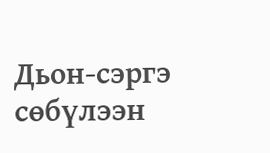Дьон-сэргэ сөбүлээн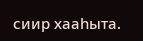сиир хааһыта.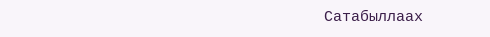Сатабыллаах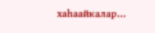хаһаайкалар...